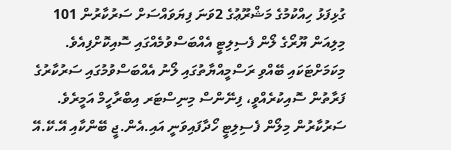ގުޅިފަޅު ހިއްކުމުގެ މަޝްރޫޢުގެ 2ވަނަ ފިޔަވައްސަށް ސަރުކާރުން 101 މިލިއަން ޔޫރޯގެ ލޯން ފެސިލިޓީ އެއްބަސްވުމެއްގައި ސޮއިކޮށްފިއެވެ.
މިކަމަށްޓަކައި ބޭއްވި ރަސްމީއްޔާތުގައި ލޯނު އެއްބަސްވުމުގައި ސަރުކާރުގެ ފަރާތުން ސޮއިކުރެއްވީ، ފިނޭންސް މިނިސްޓަރ އިބްރާހީމް އަމީރެވެ. ސަރުކާރުން މިލޯން ފެސިލިޓީ ހޯދާފައިވަނީ އައި.އެން.ޖީ ބޭންކާއި އޭ.ކޭ.އޭ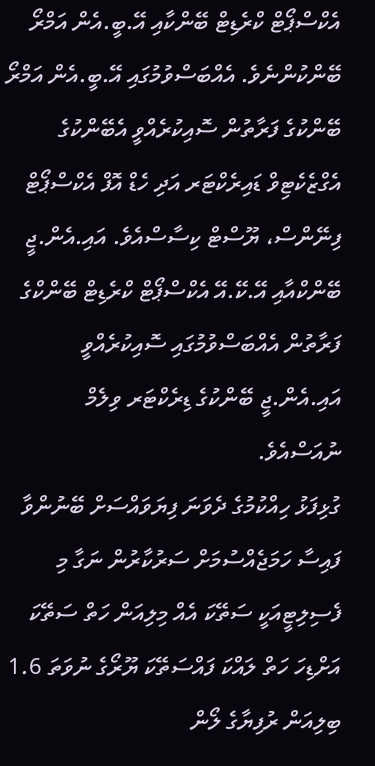އެކްސްޕޯޓް ކްރެޑިޓް ބޭންކާއި އޭ.ބީ.އެން އަމްރޯ ބޭންކުންނެވެ. އެއްބަސްވުމުގައި އޭ.ބީ.އެން އަމްރޯ ބޭންކުގެ ފަރާތުން ސޮއިކުރެއްވީ އެބޭންކުގެ އެގްޒެކެޓިވް ޑައިރެކްޓަރ އަދި ހެޑް އޮފް އެކްސްޕޯޓް ފިނޭންސް، ޔޫސްޓް ކިސާސްއެވެ. އައި.އެން.ޖީ ބޭންކްއާއި އޭ.ކޭ.އޭ އެކްސްޕޯޓް ކްރެޑިޓް ބޭންކްގެ ފަރާތުން އެއްބަސްވުމުގައި ސޮއިކުރެއްވީ އައި.އެން.ޖީ ބޭންކުގެ ޑިރެކްޓަރ ވިލެމް ނުއަސްއެވެ.
ގުޅިފަޅު ހިއްކުމުގެ ދެވަނަ ފިޔަވައްސަށް ބޭނުންވާ ފައިސާ ހަމަޖެއްސުމަށް ސަރުކާރުން ނަގާ މި ފެސިލިޓީއަކީ ސަތޭކަ އެއް މިލިއަން ހަތް ސަތޭކަ އަށްޑިހަ ހަތް ލައްކަ ފައްސަތޭކަ ޔޫރޯގެ ނުވަތަ 1.6 ބިލިއަން ރުފިޔާގެ ލޯން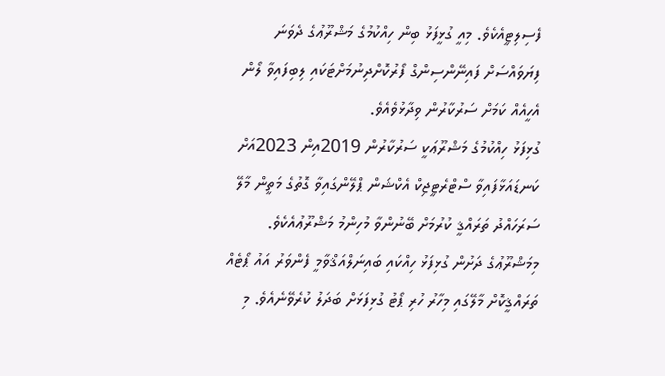ފެސިލިޓީއެކެވެ. މިއީ ގުޅީފަޅު ބިން ހިއްކުމުގެ މަޝްރޫޢުގެ ދެވަނަ ފިޔަވައްސަށް ފައިނޭންސިންގް ފޯރުކޮށްދިނުމަށްޓަކައި ލިބިފައިވާ ލޯން އެހީއެއް ކަމަށް ސަރުކާރުން ވިދާޅުވެއެވެ.
ގުޅިފަޅު ހިއްކުމުގެ މަޝްރޫޢަކީ ސަރުކާރުން 2019އިން 2023އަށް ކަނޑައަޅާފައިވާ ސްޓްރެޓީޖިކް އެކްޝަން ޕްލޭންގައިވާ ގޮތުގެ މަތީން މާލޭ ސަރަހައްދު ތަރައްޤީ ކުރުމަށް ބޭނުންވާ މުހިންމު މަޝްރޫޢުއެކެވެ. މިމަޝްރޫޢުގެ ދަށުން ގުޅިފަޅު ހިއްކައި ބައިނަލްއަޤްވާމީ ފެންވަރު އައު ޕޯޓެއް ތަރައްޤީކޮށް މާލޭގައި މިހާރު ހުރި ޕޯޓު ގުޅިފަޅަށް ބަދަލު ކުރެވޭނެއެވެ. މި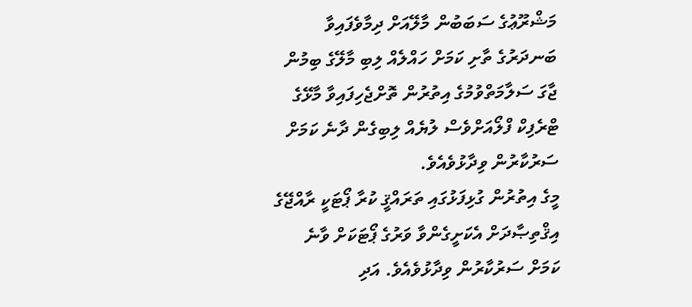މަޝްރޫޢުގެ ސަބަބުން މާލޭއަށް ދިމާވެފައިވާ ބަނދަރުގެ ތާށި ކަމަށް ހައްލެއް ލިބި މާލޭގެ ބިމުން ޖާގަ ސަލާމަތްވުމުގެ އިތުރުން ތޮށްޖެހިފައިވާ މާޅޭގެ ޓްރެފިކް ފްލޯއަށްވެސް ލުޔެއް ލިބިގެން ދާނެ ކަމަށް ސަރުކާރުން ވިދާޅުވެއެވެ.
މީގެ އިތުރުން ގުޅިފަޅުގައި ތަރައްޤީ ކުރާ ޕޯޓަކީ ރާއްޖޭގެ އިޤްތިޞާދަށް އެކަށީގެންވާ ވަރުގެ ޕޯޓަކަށް ވާނެ ކަމަށް ސަރުކާރުން ވިދާޅުވެއެވެ. އަދި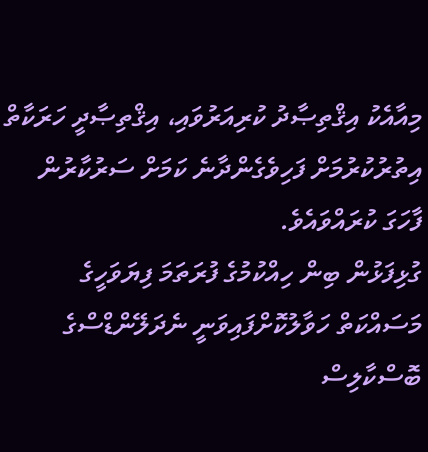މިއާއެކު އިޤްތިޞާދު ކުރިއަރުވައި، އިޤްތިޞާދީ ހަރަކާތް އިތުރުކުރުމަށް ފަހިވެގެންދާނެ ކަމަށް ސަރުކާރުން ފާހަގަ ކުރައްވައެވެ.
ގުޅިފަޅުން ބިން ހިއްކުމުގެ ފުރަތަމަ ފިޔަވަހީގެ މަސައްކަތް ހަވާލުކޮށްފައިވަނީ ނެދަލޭންޑްސްގެ ބޮސްކާލިސް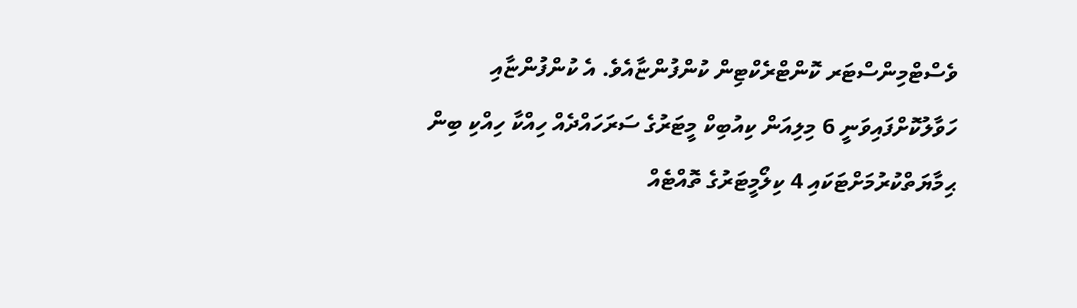ވެސްޓްމިންސްޓަރ ކޮންޓްރެކްޓިން ކުންފުންޏާއެވެ. އެ ކުންފުންޏާއި ހަވާލުކޮށްފައިވަނީ 6 މިލިއަން ކިއުބިކް މީޓަރުގެ ސަރަހައްދެއް ހިއްކާ ހިއްކި ބިން ޙިމާޔަތްކުރުމަށްޓަކައި 4 ކިލޯމީޓަރުގެ ތޮއްޓެއް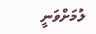ލުމަށްވަނީ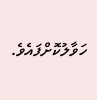ހަވާލުކޮށްފައެވެ.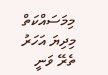މިމަސައްކަތް މިދިޔަ އަހަރު ތެރޭ ވަނީ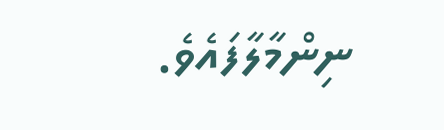ނިންމާލާފައެވެ.